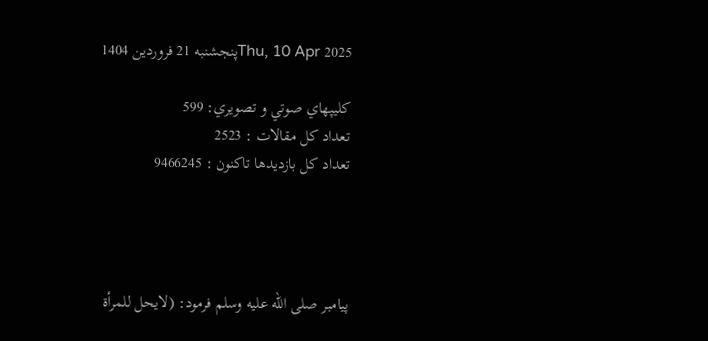Thu, 10 Apr 2025پنجشنبه 21 فروردين 1404

كليپهاي صوتي و تصويري: 599
تعداد كل مقالات : 2523
تعداد كل بازديدها تاكنون : 9466245




پيامبر صلی الله علیه وسلم فرمود: (لايحل للمرأة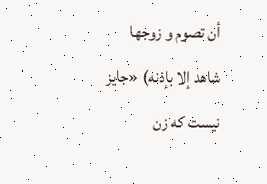أن تصوم و زوجها شاهد إلا بإذنه) «جايز نيست که زن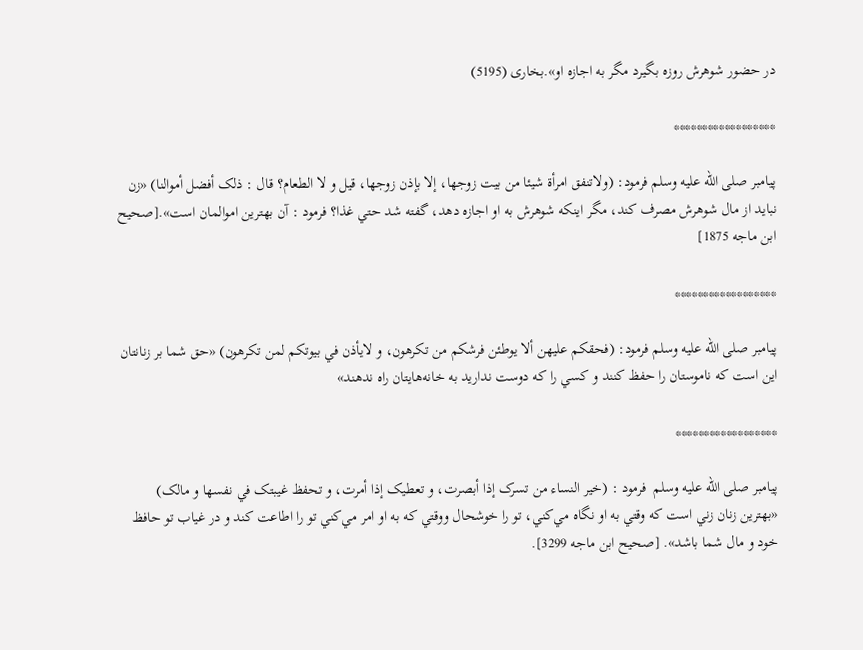در حضور شوهرش روزه بگيرد مگر به اجازه او».بخاری (5195)

******************

پيامبر صلی الله علیه وسلم فرمود: (ولاتنفق امرأة شيئا من بيت زوجها، إلا بإذن زوجها، قيل و لا الطعام؟ قال : ذلک أفضل أموالنا) «زن نبايد از مال شوهرش مصرف کند، مگر اينکه شوهرش به او اجازه دهد، گفته شد حتي غذا؟ فرمود : آن بهترين اموالمان است».[صحیح ابن ماجه 1875]

******************

پيامبر صلی الله علیه وسلم فرمود: (فحقکم عليهن ألا يوطئن فرشکم من تکرهون، و لايأذن في بيوتکم لمن تکرهون) «حق شما بر زنانتان اين است که ناموستان را حفظ کنند و کسي را که دوست نداريد به خانه‌هايتان راه ندهند»

******************

پيامبر صلی الله علیه وسلم  فرمود : (خير النساء من تسرک إذا أبصرت، و تعطيک إذا أمرت، و تحفظ غيبتک في نفسها و مالک) «بهترين زنان زني است که وقتي به او نگاه مي‌کني، تو را خوشحال ووقتي که به او امر مي‌کني تو را اطاعت کند و در غياب تو حافظ خود و مال شما باشد». [صحیح ابن ماجه 3299].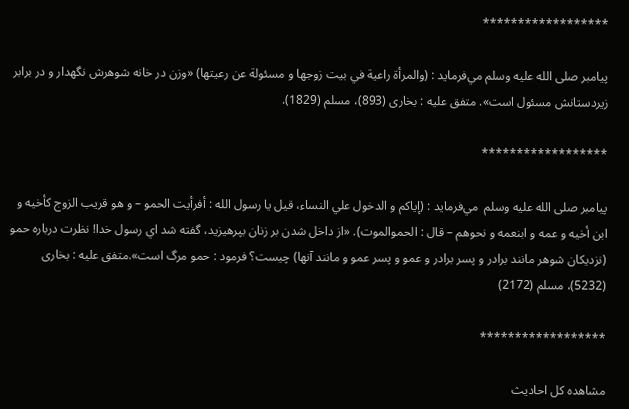******************

پيامبر صلی الله علیه وسلم مي‌فرمايد : (والمرأة راعية في بيت زوجها و مسئولة عن رعيتها) «وزن در خانه شوهرش نگهدار و در برابر زيردستانش مسئول است». متفق عليه : بخاری (893)، مسلم (1829).

******************

پيامبر صلی الله علیه وسلم  مي‌فرمايد : (إياکم و الدخول علي النساء، قيل يا رسول الله : أفرأيت الحمو – و هو قريب الزوج کأخيه و ابن أخيه و عمه و ابنعمه و نحوهم – قال : الحموالموت). «از داخل شدن بر زنان بپرهيزيد، گفته شد اي رسول خدا! نظرت درباره حمو (نزديکان شوهر مانند برادر و پسر برادر و عمو و پسر عمو و مانند آنها) چيست؟ فرمود : حمو مرگ است».متفق عليه : بخاری (5232)، مسلم (2172)

******************

مشاهده كل احاديث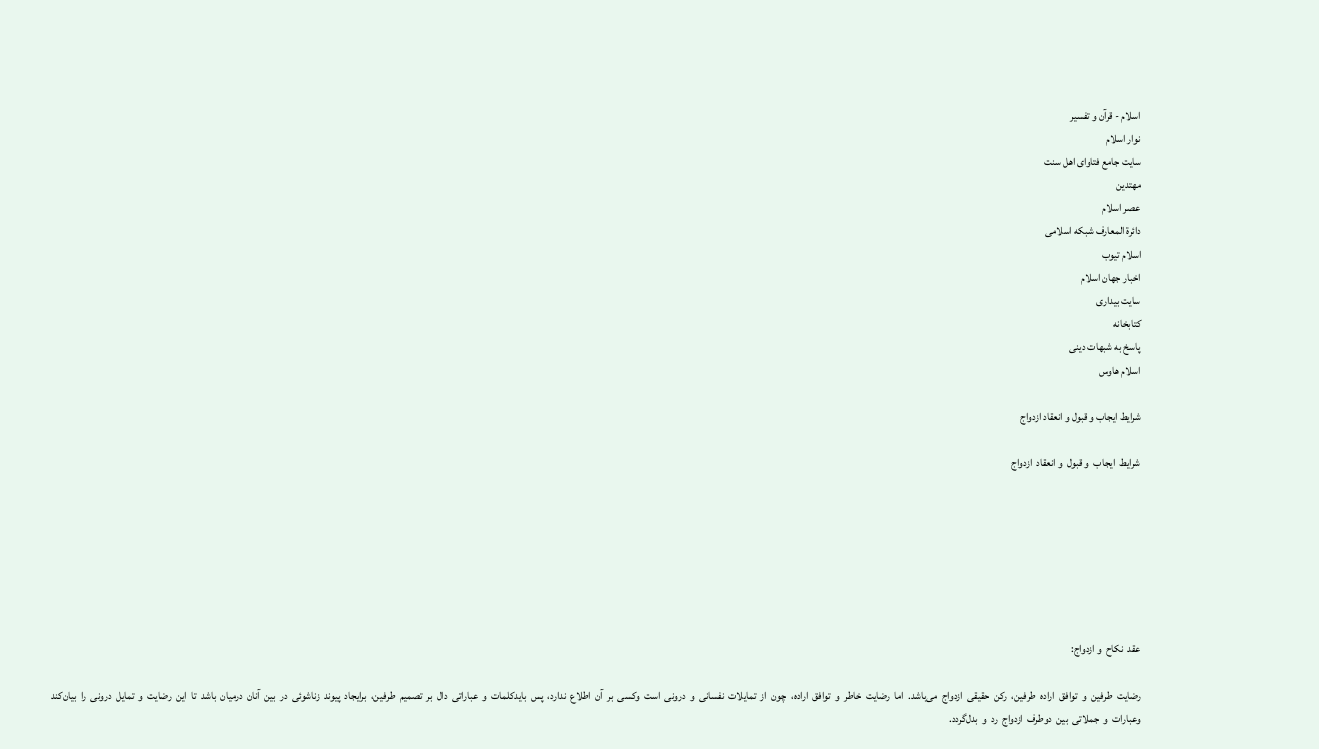اسلام - قرآن و تفسیر
نوار اسلام
سایت جامع فتاوای اهل سنت
مهتدین
عصر اسلام
دائرة المعارف شبکه اسلامی
اسلام تيوب
اخبار جهان اسلام
سایت بیداری
کتابخانه
پاسخ به شبهات دینی
اسلام هاوس

شرایط ایجا‌ب و قبول و انعقا‌د ازدواج

شرایط  ایجا‌ب  و قبول  و انعقا‌د  ازدواج







عقد  نكا‌ح  و ازدواج:

رضایت  طرفین  و  توافق  اراده  طرفین‌،  ركن  حقیقی  ازدواج  می‌باشد.  اما  رضایت  خاطر  و  توافق  اراده‌،  چون  از  تمایلات  نفسانی  و  درونی  است  وكسی  بر  آن  اطلاع  ندارد،  پس  بایدكلمات  و  عباراتی  دال  بر  تصمیم  طرفین‌،  برایجاد  پیوند  زناشوئی  در  بین  آنان  درمیان  باشد  تا  این  رضایت  و  تمایل  درونی  را  بیان‌كند  وعبارات  و  جملاتی  بین  دوطرف  ازدواج  رد  و  بدل‌گردد.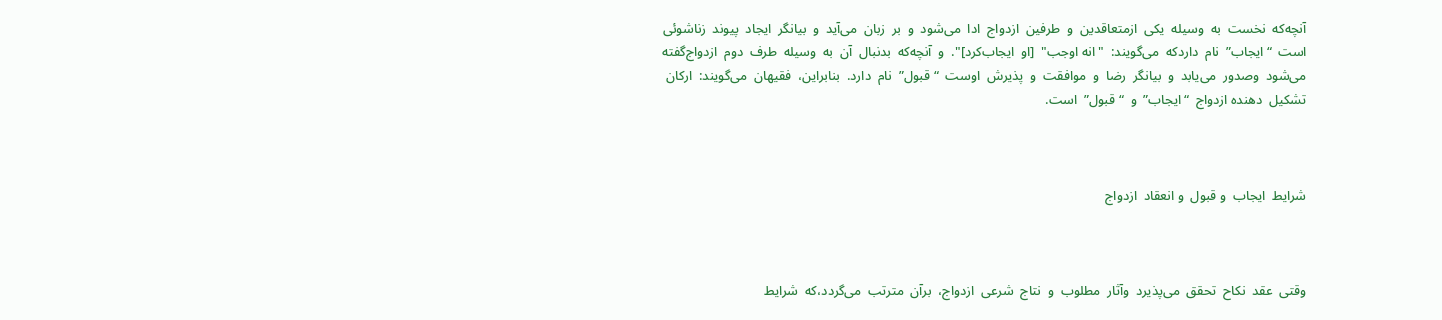آنچه‌كه  نخست  به  وسیله  یكی  ازمتعاقدین  و  طرفین  ازدواج  ادا  می‌شود  و  بر  زبان  می‌آید  و  بیانگر  ایجاد  پیوند  زناشوئی  است  “ایجاب‌”  نام  داردكه  می‌گویند:  "انه اوجب"  [او  ایجاب‌كرد]".  و  آنچه‌كه  بدنبال  آن  به  وسیله  طرف  دوم  ازدواج‌گفته  می‌شود  وصدور  می‌یابد  و  بیانگر  رضا  و  موافقت  و  پذیرش  اوست  “قبول‌”  نام  دارد.  بنابراین‌،  فقیهان  می‌گویند:  اركان  تشكیل  دهنده ازدواج  “ایجاب‌”  و  “قبول‌”  است‌.



شرایط  ایجا‌ب  و قبول  و انعقا‌د  ازدواج



وقتی  عقد  نكاح  تحقق  می‌پذیرد  وآثار  مطلوب  و  نتاج  شرعی  ازدواج‌،  برآن  مترتب  می‌گردد،‌كه  شرایط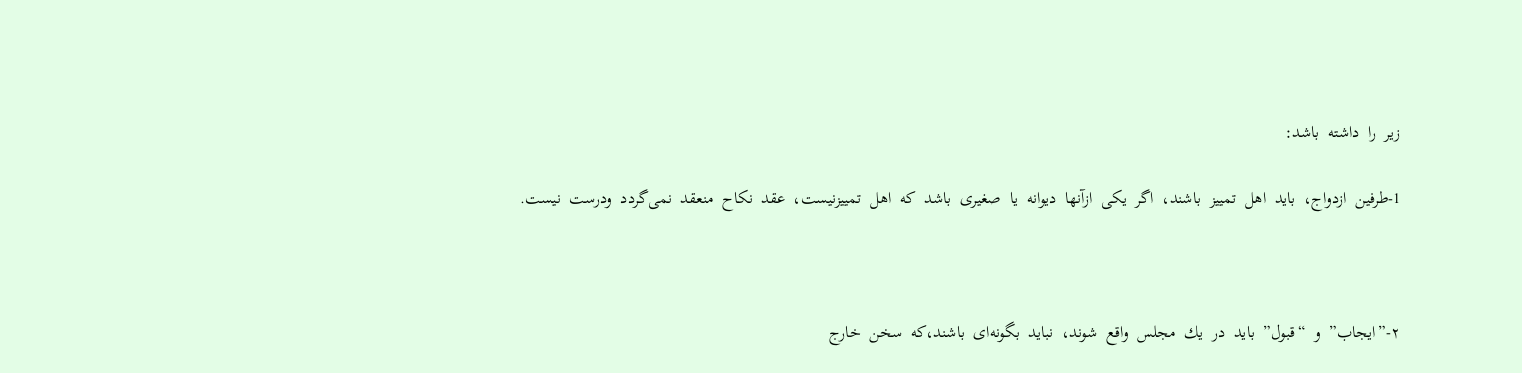زیر  را  داشته  باشد:

1-طرفین  ازدواج‌،  باید  اهل  تمییز  باشند،  اگر  یكی  ازآنها  دیوانه  یا  صغیری  باشد  كه  اهل  تمییزنیست‌،  عقد  نكاح  منعقد  نمی‌گردد  ودرست  نیست‌.



٢-”ایجاب‌”  و  “قبول‌”  باید  در  یك  مجلس  واقع  شوند،  نباید  بگونه‌ای  باشند،‌كه  سخن  خارج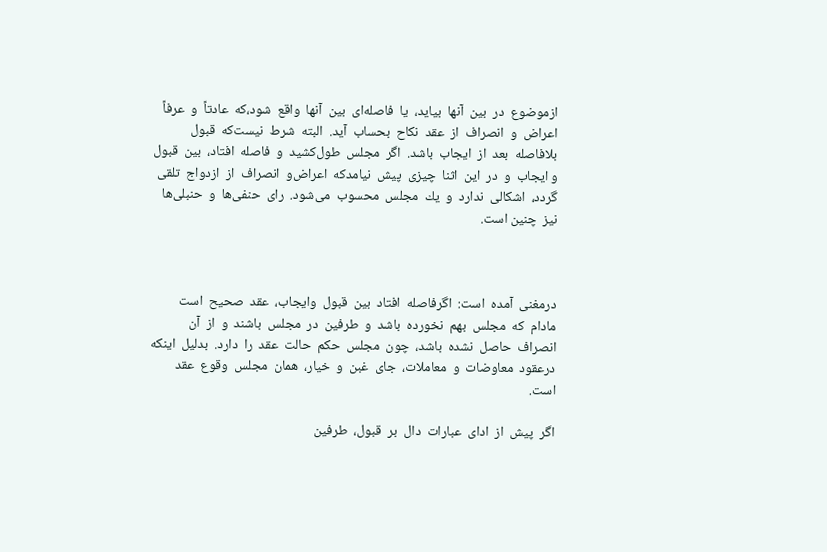ازموضوع  در  بین  آنها  بیاید،  یا  فاصله‌ای  بین  آنها  واقع  شود،‌كه  عادتاً  و  عرفاً  اعراض  و  انصراف  از  عقد  نكاح  بحساب  آید.  البته  شرط  نیست‌كه  قبول  بلافاصله  بعد  از  ایجاب  باشد.  اگر  مجلس  طول‌كشید  و  فاصله  افتاد،  بین  قبول  و ایجاب  و  در  این  اثنا  چیزی  پیش  نیامدكه  اعراض‌و  انصراف  از  ازدواج  تلقی  گردد،  اشكالی  ندارد  و  یك  مجلس  محسوب  می‌شود.  رای  حنفی‌ها  و  حنبلی‌ها  نیز  چنین است‌.



درمغنی  آمده  است‌:  اگرفاصله  افتاد  بین  قبول  وایجاب‌،  عقد  صحیح  است  مادام  كه  مجلس  بهم  نخورده  باشد  و  طرفین  در  مجلس  باشند  و  از  آن  انصراف  حاصل  نشده  باشد،  چون  مجلس  حكم  حالت  عقد  را  دارد.  بدلیل  اینكه  درعقود  معاوضات  و  معاملات‌،  جای  غبن  و  خیار،  همان  مجلس  وقوع  عقد  است‌.

اگر  پیش  از  ادای  عبارات  دال  بر  قبول‌،  طرفین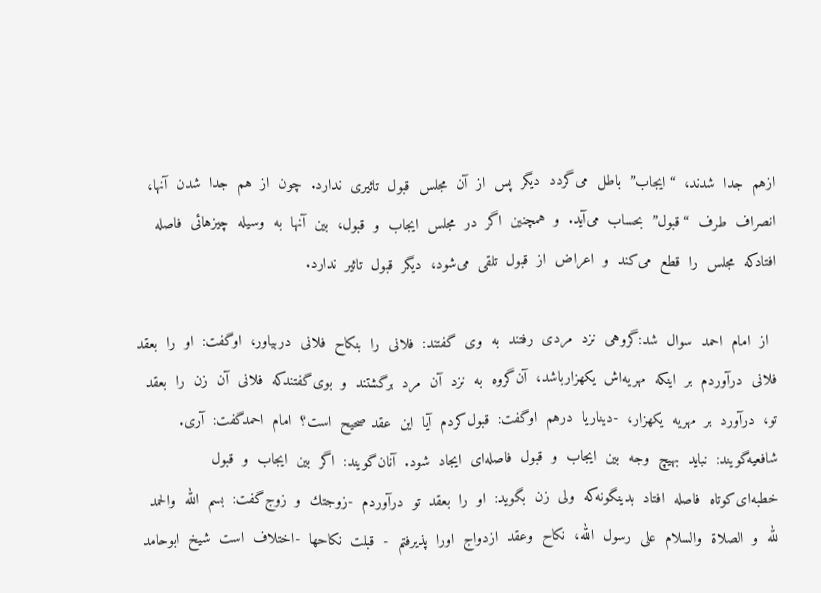ازهم  جدا  شدند،  “ایجاب‌”  باطل  می‌گردد  دیگر  پس  از  آن  مجلس  قبول  تاثیری  ندارد.  چون  از  هم  جدا  شدن  آنها،  انصراف  طرف  “قبول‌”  بحساب  می‌آید.  و  همچنین  اگر  در  مجلس  ایجاب  و  قبول‌،  بین  آنها  به  وسیله  چیزهائی  فاصله  افتادكه  مجلس  را  قطع  می‌كند  و  اعراض  از  قبول  تلقی  می‌شود،  دیگر  قبول  تاثیر  ندارد.

  از  امام  احمد  سوال  شد:گروهی  نزد  مردی  رفتند  به  وی  گفتند:  فلانی  را  بنكاح  فلانی  دربیاور،  اوگفت‌:  او  را  بعقد  فلانی  درآوردم  بر  اینكه  مهریه‌اش  یكهزارباشد،  آن‌گروه  به  نزد  آن  مرد  برگشتند  و  بوی‌گفتندكه  فلانی  آن  زن  را  بعقد  تو،  درآورد  بر  مهریه  یكهزار،  -دیناریا  درهم  اوگفت‌:  قبول‌كردم  آیا  این  عقد صحیح  است‌؟  امام  احمدگفت‌:  آری‌.  شافعیه‌گویند:  نباید  بهیچ  وجه  بین  ایجاب  و  قبول  فاصله‌ای  ایجاد  شود.  آنان‌گویند:  اگر  بین  ایجاب  و  قبول  خطبه‌ای‌كوتاه  فاصله  افتاد  بدینگونه‌كه  ولی  زن  بگوید:  او  را  بعقد  تو  درآوردم  -زوجتك  و  زوج‌گفت‌:  بسم  الله  والحمد  لله  و  الصلاة  والسلام  علی  رسول  الله‌،  نكاح  وعقد  ازدواج  اورا  پذیرفتم  -  قبلت  نكاحها  -اختلاف  است  شیخ  ابوحامد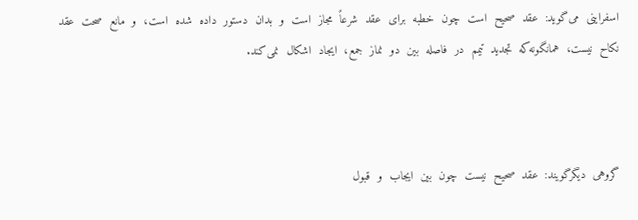اسفراینی  می‌گوید:  عقد  صحیح  است  چون  خطبه  برای  عقد  شرعاً  مجاز  است  و  بدان  دستور  داده  شده  است‌،  و  مانع  صحت  عقد  نكاح  نیست‌،  همانگونه‌كه  تجدید  تیمم  در  فاصله  بین  دو  نماز  جمع،  ایجاد  اشكال  نمی‌كند.



گروهی  دیگرگویند:  عقد  صحیح  نیست  چون  بین  ایجاب  و  قبول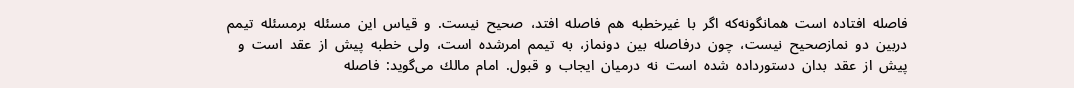فاصله  افتاده  است  همانگونه‌كه  اگر  با  غیرخطبه  هم  فاصله  افتد،  صحیح  نیست‌.  و  قیاس  این  مسئله  برمسئله  تیمم  دربین  دو  نمازصحیح  نیست‌،  چون  درفاصله  بین  دونماز،  به  تیمم  امرشده  است‌،  ولی  خطبه  پیش  از  عقد  است  و  پیش  از  عقد  بدان  دستورداده  شده  است  نه  درمیان  ایجاب  و  قبول‌.  امام  مالك  می‌گوید:  فاصله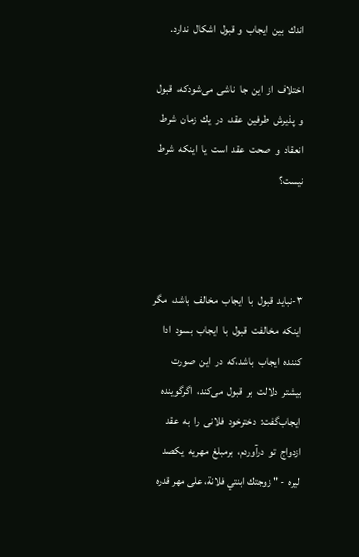اندك  بین  ایجاب  و قبول  اشكال  ندارد.

اختلاف  از  این  جا  ناشی  می‌شودكه‌،  قبول  و  پذیرش  طرفین  عقد،  در  یك  زمان  شرط  انعقاد  و  صحت  عقد  است  یا  اینكه  شرط  نیست‌؟



٣-نباید  قبول  با  ایجاب  مخالف  باشد،  مگر  اینكه  مخالفت  قبول  با  ایجاب  بسود  ادا  كننده  ایجاب  باشد،‌كه  در  این  صورت  بیشتر  دلالت  بر  قبول  می‌كند،  اگرگوینده  ایجاب‌گفت‌:  دخترخود  فلانی  را  به  عقد  ازدواج  تو  درآوردم‌،  برمبلغ  مهریه  یكصد  لیره  - " زوجتك ابنتي فلانة، على مهر قدره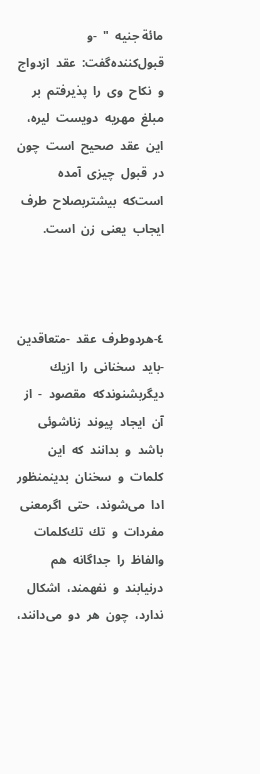مائة جنيه  "  -و  قبول‌كننده‌گفت‌:  عقد  ازدواج  و  نكاح  وی  را  پذیرفتم  بر  مبلغ  مهریه  دویست  لیره‌،  این  عقد  صحیح  است  چون  در  قبول  چیزی  آمده  است‌كه  بیشتربصلاح  طرف  ایجاب  یعنی  زن  است‌.



٤-هردوطرف  عقد  -متعاقدین  -باید  سخنانی  را  ازیك  دیگربشنوندكه  مقصود  -  از  آن  ایجاد  پیوند  زناشوئی  باشد  و  بدانند  كه  این  كلمات  و  سخنان  بدینمنظور  ادا  می‌شوند،  حتی  اگرمعنی  مفردات  و  تك  تك‌كلمات  والفاظ  را  جداگانه  هم  درنیابند  و  نفهمند،  اشكال  ندارد،  چون  هر  دو  می‌دانند،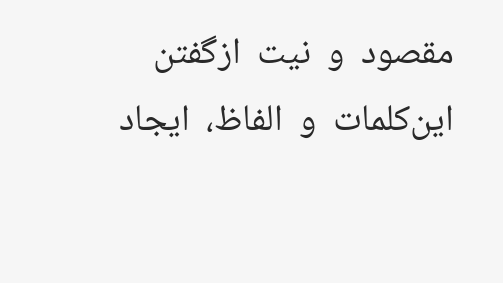مقصود  و  نیت  ازگفتن  این‌كلمات  و  الفاظ‌،  ایجاد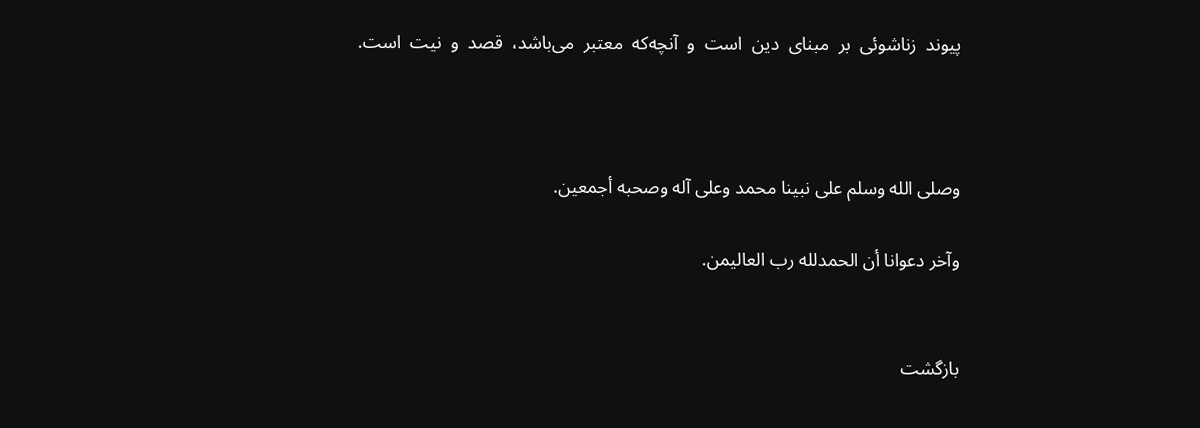پیوند  زناشوئی  بر  مبنای  دین  است  و  آنچه‌كه  معتبر  می‌باشد،  قصد  و  نیت  است‌.



وصلی الله وسلم علی نبینا محمد وعلی آله وصحبه أجمعین.

وآخر دعوانا أن الحمدلله رب العالیمن.


بازگشت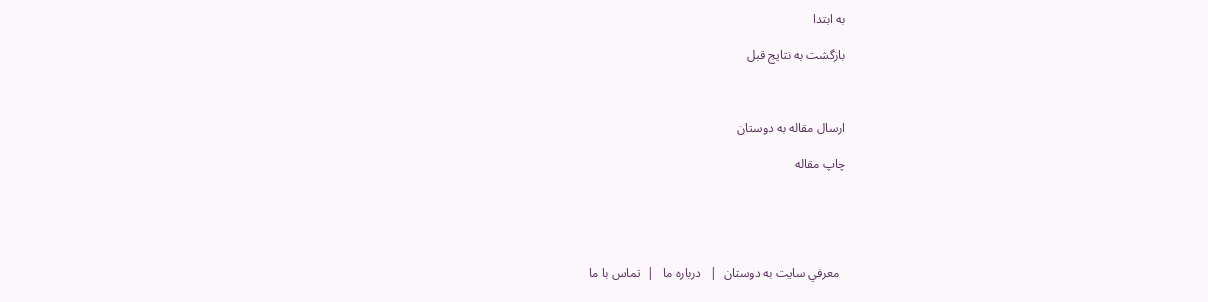به ابتدا

بازگشت به نتايج قبل



ارسال مقاله به دوستان

چاپ مقاله





  معرفي سايت به دوستان  |   درباره ما   |  تماس با ما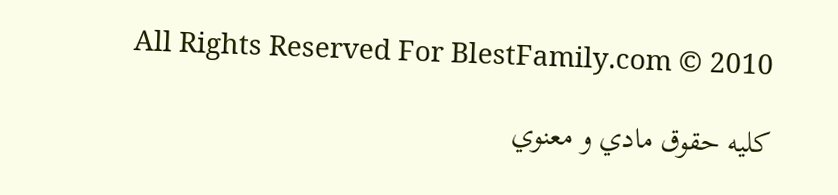All Rights Reserved For BlestFamily.com © 2010

كليه حقوق مادي و معنوي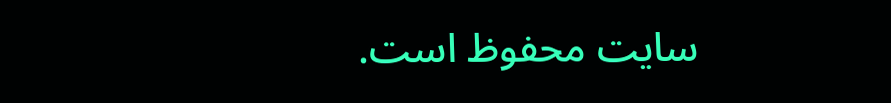سايت محفوظ است.